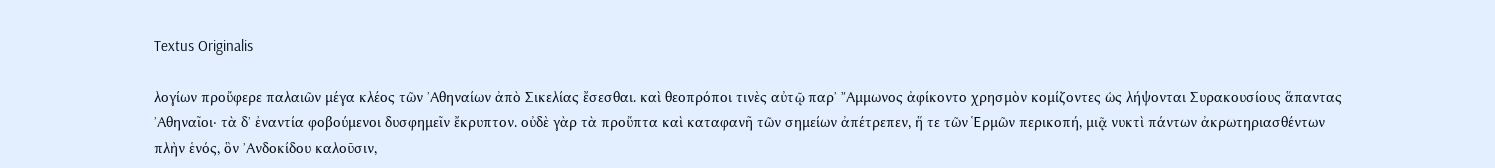Textus Originalis

λογίων προὔφερε παλαιῶν μέγα κλέος τῶν ᾿Αθηναίων ἀπὸ Σικελίας ἔσεσθαι. καὶ θεοπρόποι τινὲς αὐτῷ παρ᾽ ῎Αμμωνος ἀφίκοντο χρησμὸν κομίζοντες ὡς λήψονται Συρακουσίους ἅπαντας ᾿Αθηναῖοι· τὰ δ᾽ ἐναντία φοβούμενοι δυσφημεῖν ἔκρυπτον. οὐδὲ γὰρ τὰ προὔπτα καὶ καταφανῆ τῶν σημείων ἀπέτρεπεν, ἥ τε τῶν Ἑρμῶν περικοπή, μιᾷ νυκτὶ πάντων ἀκρωτηριασθέντων πλὴν ἑνός, ὃν ᾿Ανδοκίδου καλοῦσιν,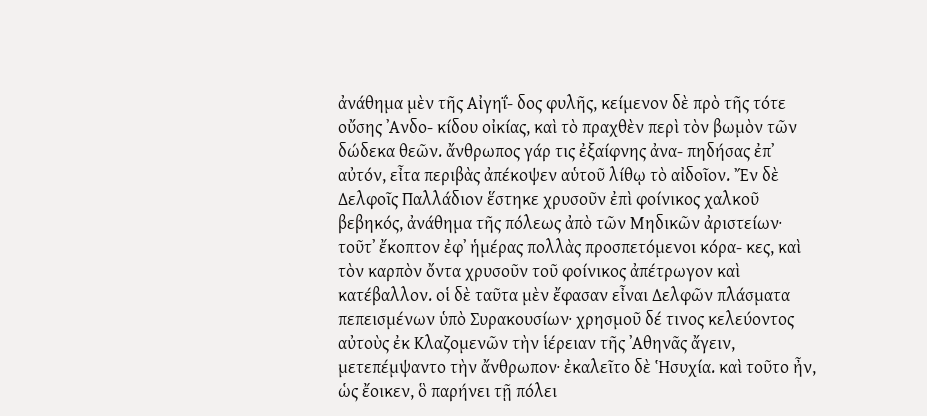ἀνάθημα μὲν τῆς Αἰγηΐ- δος φυλῆς, κείμενον δὲ πρὸ τῆς τότε οὔσης ᾿Ανδο- κίδου οἰκίας, καὶ τὸ πραχθὲν περὶ τὸν βωμὸν τῶν δώδεκα θεῶν. ἄνθρωπος γάρ τις ἐξαίφνης ἀνα- πηδήσας ἐπ᾽ αὐτόν, εἶτα περιβὰς ἀπέκοψεν αὑτοῦ λίθῳ τὸ αἰδοῖον. Ἔν δὲ Δελφοῖς Παλλάδιον ἕστηκε χρυσοῦν ἐπὶ φοίνικος χαλκοῦ βεβηκός, ἀνάθημα τῆς πόλεως ἀπὸ τῶν Μηδικῶν ἀριστείων· τοῦτ᾽ ἔκοπτον ἐφ᾽ ἡμέρας πολλὰς προσπετόμενοι κόρα- κες, καὶ τὸν καρπὸν ὄντα χρυσοῦν τοῦ φοίνικος ἀπέτρωγον καὶ κατέβαλλον. οἱ δὲ ταῦτα μὲν ἔφασαν εἶναι Δελφῶν πλάσματα πεπεισμένων ὑπὸ Συρακουσίων· χρησμοῦ δέ τινος κελεύοντος αὐτοὺς ἐκ Κλαζομενῶν τὴν ἱέρειαν τῆς ᾿Αθηνᾶς ἄγειν, μετεπέμψαντο τὴν ἄνθρωπον· ἐκαλεῖτο δὲ Ἡσυχία. καὶ τοῦτο ἦν, ὡς ἔοικεν, ὃ παρήνει τῇ πόλει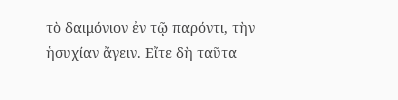τὸ δαιμόνιον ἐν τῷ παρόντι, τὴν ἡσυχίαν ἄγειν. Εἴτε δὴ ταῦτα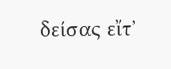δείσας εἴτ᾽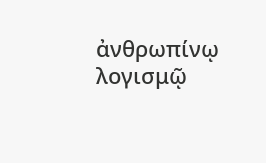ἀνθρωπίνῳ λογισμῷ